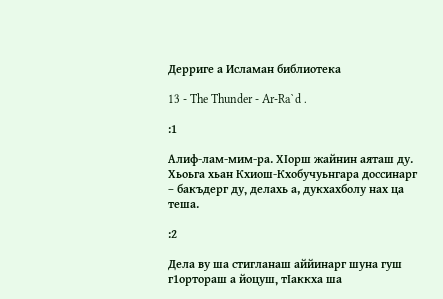Дерриге а Исламан библиотека

13 - The Thunder - Ar-Ra`d .

:1

Алиф-лам-мим-ра. ХIорш жайнин аяташ ду. Хьоьга хьан Кхиош-Кхобучуьнгара доссинарг – бакъдерг ду‚ делахь а, дукхахболу нах ца теша.

:2

Дела ву ша стигланаш аййинарг шуна гуш г1ортораш а йоцуш‚ тIаккха ша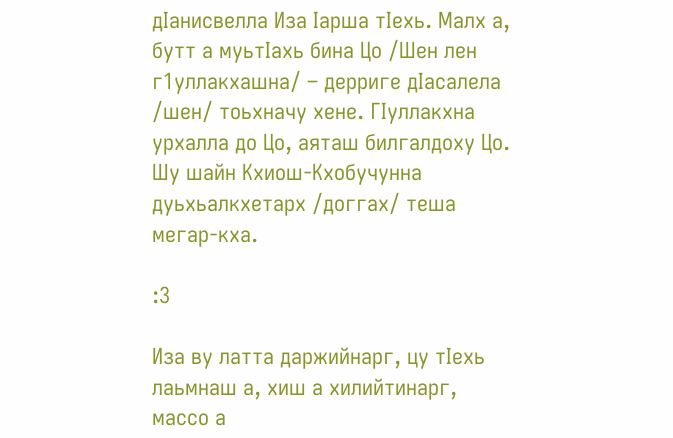дIанисвелла Иза Iарша тIехь. Малх а‚ бутт а муьтIахь бина Цо /Шен лен г1уллакхашна/ – дерриге дIасалела /шен/ тоьхначу хене. ГIуллакхна урхалла до Цо‚ аяташ билгалдоху Цо. Шу шайн Кхиош-Кхобучунна дуьхьалкхетарх /доггах/ теша мегар-кха.

:3

Иза ву латта даржийнарг‚ цу тIехь лаьмнаш а‚ хиш а хилийтинарг‚ массо а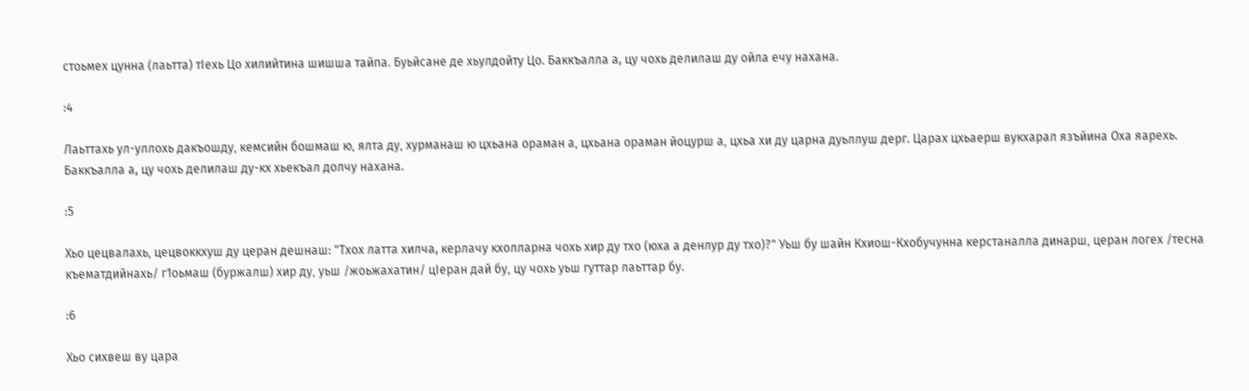стоьмех цунна (лаьтта) тIехь Цо хилийтина шишша тайпа. Буьйсане де хьулдойту Цо. Баккъалла а, цу чохь делилаш ду ойла ечу нахана.

:4

Лаьттахь ул-уллохь дакъошду‚ кемсийн бошмаш ю‚ ялта ду‚ хурманаш ю цхьана ораман а‚ цхьана ораман йоцурш а‚ цхьа хи ду царна дуьллуш дерг. Царах цхьаерш вукхарал язъйина Оха яарехь. Баккъалла а, цу чохь делилаш ду-кх хьекъал долчу нахана.

:5

Хьо цецвалахь‚ цецвоккхуш ду церан дешнаш: "Тхох латта хилча, керлачу кхолларна чохь хир ду тхо (юха а денлур ду тхо)?" Уьш бу шайн Кхиош-Кхобучунна керстаналла динарш‚ церан логех /тесна къематдийнахь/ г1оьмаш (буржалш) хир ду‚ уьш /жоьжахатин/ цIеран дай бу‚ цу чохь уьш гуттар лаьттар бу.

:6

Хьо сихвеш ву цара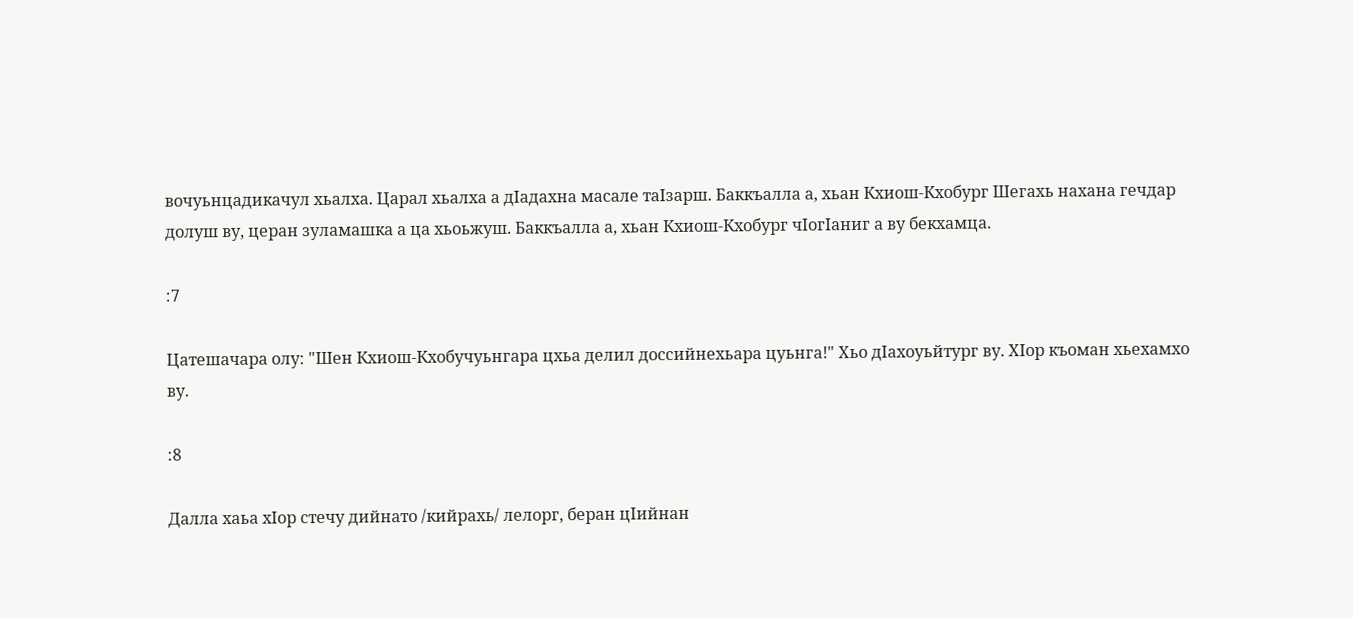вочуьнцадикачул хьалха. Царал хьалха а дIадахна масале таIзарш. Баккъалла а, хьан Кхиош-Кхобург Шегахь нахана гечдар долуш ву, церан зуламашка а ца хьоьжуш. Баккъалла а‚ хьан Кхиош-Кхобург чIогIаниг а ву бекхамца.

:7

Цатешачара олу: "Шен Кхиош-Кхобучуьнгара цхьа делил доссийнехьара цуьнга!" Хьо дIахоуьйтург ву. ХIор къоман хьехамхо ву.

:8

Далла хаьа хIор стечу дийнато /кийрахь/ лелорг‚ беран цIийнан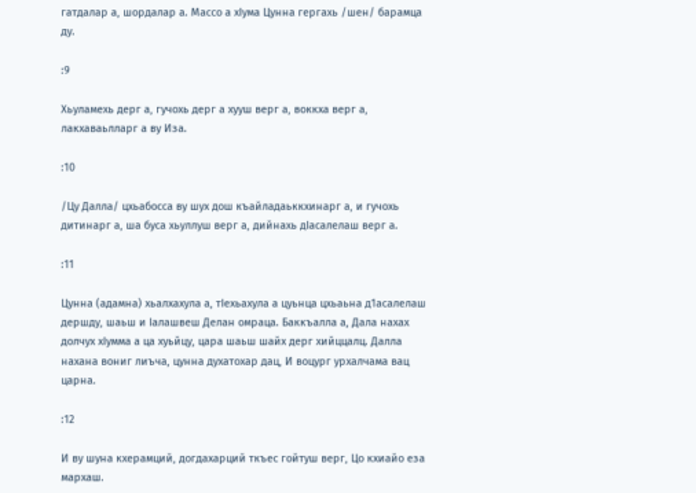гатдалар а‚ шордалар а. Массо а хIума Цунна гергахь /шен/ барамца ду.

:9

Хьуламехь дерг а‚ гучохь дерг а хууш верг а‚ воккха верг а‚ лакхаваьлларг а ву Иза.

:10

/Цу Далла/ цхьабосса ву шух дош къайладаьккхинарг а‚ и гучохь дитинарг а‚ ша буса хьуллуш верг а‚ дийнахь дIасалелаш верг а.

:11

Цунна (адамна) хьалхахула а‚ тIехьахула а цуьнца цхьаьна д1асалелаш дершду‚ шаьш и Iалашвеш Делан омраца. Баккъалла а, Дала нахах долчух хIумма а ца хуьйцу, цара шаьш шайх дерг хийццалц. Далла нахана вониг лиъча, цунна духатохар дац‚ И воцург урхалчама вац царна.

:12

И ву шуна кхерамций‚ догдахарций ткъес гойтуш верг‚ Цо кхиайо еза мархаш.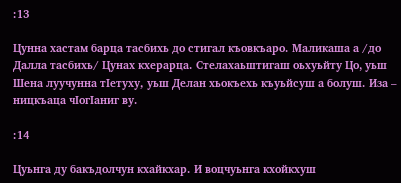:13

Цунна хастам барца тасбихь до стигал къовкъаро. Маликаша а /до Далла тасбихь/ Цунах кхерарца. Стелахаьштигаш оьхуьйту Цо‚ уьш Шена луучунна тIетуху, уьш Делан хьокъехь къуьйсуш а болуш. Иза – ницкъаца чIогIаниг ву.

:14

Цуьнга ду бакъдолчун кхайкхар. И воцчуьнга кхойкхуш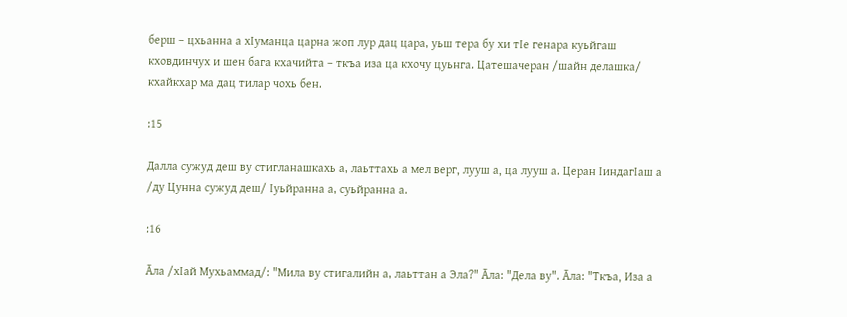берш – цхьанна а хIуманца царна жоп лур дац цара‚ уьш тера бу хи тIе генара куьйгаш кховдинчух и шен бага кхачийта – ткъа иза ца кхочу цуьнга. Цатешачеран /шайн делашка/ кхайкхар ма дац тилар чохь бен.

:15

Далла сужуд деш ву стигланашкахь а‚ лаьттахь а мел верг, лууш а, ца лууш а. Церан IиндагIаш а /ду Цунна сужуд деш/ Iуьйранна а‚ суьйранна а.

:16

Āла /хIай Мухьаммад/: "Мила ву стигалийн а‚ лаьттан а Эла?" Āла: "Дела ву". Āла: "Ткъа, Иза а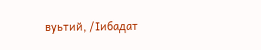вуьтий, /Iибадат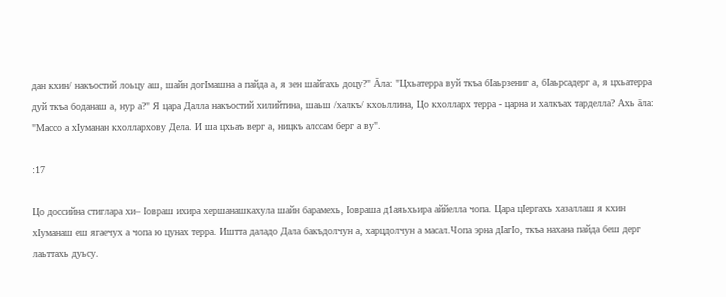дан кхин/ накъостий лоьцу аш‚ шайн догIмашна а пайда а‚ я зен шайгахь доцу?" Āла: "Цхьатерра вуй ткъа бIаьрзениг а‚ бIаьрсадерг а‚ я цхьатерра дуй ткъа боданаш а‚ нур а?" Я цара Далла накъостий хилийтина‚ шаьш /халкъ/ кхоьллина, Цо кхолларх терра - царна и халкъах тарделла? Ахь āла: "Массо а хIуманан кхоллархову Дела. И ша цхьаъ верг а‚ ницкъ алссам берг а ву".

:17

Цо доссийна стиглара хи– Iовраш ихира хершанашкахула шайн барамехь‚ Iовраша д1аяьхьира аййелла чопа. Цара цIергахь хазаллаш я кхин хIуманаш еш ягаечух а чопа ю цунах терра. Иштта даладо Дала бакъдолчун а‚ харцдолчун а масал.Чопа эрна дIагIо‚ ткъа нахана пайда беш дерг лаьттахь дуьсу.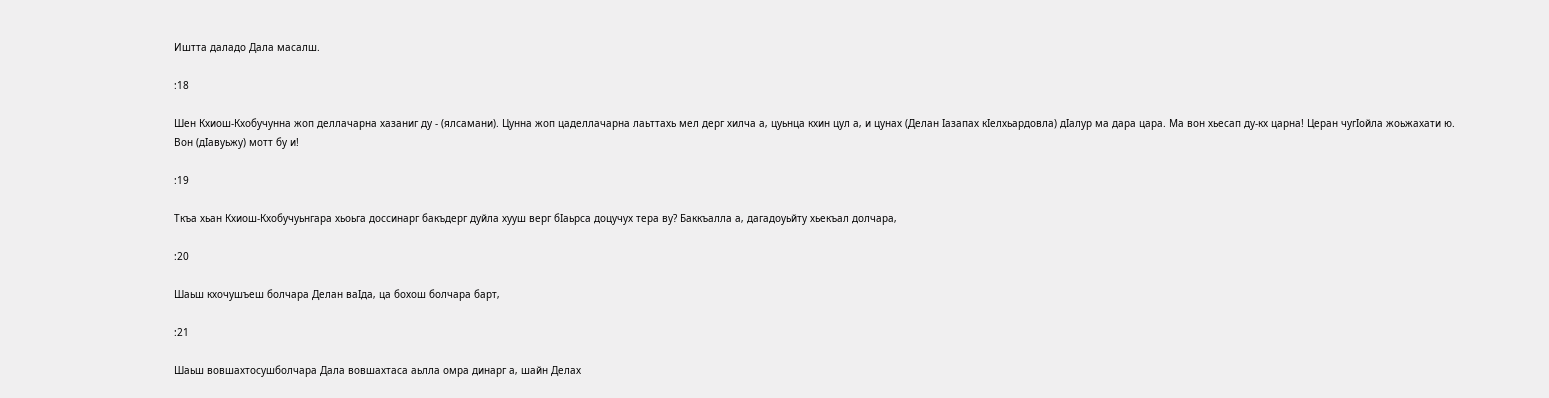Иштта даладо Дала масалш.

:18

Шен Кхиош-Кхобучунна жоп деллачарна хазаниг ду - (ялсамани). Цунна жоп цаделлачарна лаьттахь мел дерг хилча а‚ цуьнца кхин цул а‚ и цунах (Делан Iазапах кIелхьардовла) дIалур ма дара цара. Ма вон хьесап ду-кх царна! Церан чугIойла жоьжахати ю. Вон (дIавуьжу) мотт бу и!

:19

Ткъа хьан Кхиош-Кхобучуьнгара хьоьга доссинарг бакъдерг дуйла хууш верг бIаьрса доцучух тера ву? Баккъалла а‚ дагадоуьйту хьекъал долчара‚

:20

Шаьш кхочушъеш болчара Делан ваIда‚ ца бохош болчара барт‚

:21

Шаьш вовшахтосушболчара Дала вовшахтаса аьлла омра динарг а‚ шайн Делах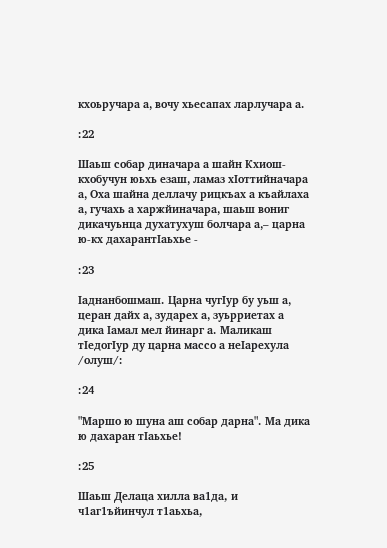кхоьручара а‚ вочу хьесапах ларлучара а.

:22

Шаьш собар диначара а шайн Кхиош-кхобучун юьхь езаш‚ ламаз хIоттийначара а‚ Оха шайна деллачу рицкъах а къайлаха а‚ гучахь а харжйиначара‚ шаьш вониг дикачуьнца духатухуш болчара а‚– царна ю-кх дахарантIаьхье -

:23

Iаднанбошмаш. Царна чугIур бу уьш а‚ церан дайх а‚ зударех а‚ зуьрриетах а дика Iамал мел йинарг а. Маликаш тIедогIур ду царна массо а неIарехула /олуш/:

:24

"Маршо ю шуна аш собар дарна". Ма дика ю дахаран тIаьхье!

:25

Шаьш Делаца хилла ва1да, и ч1аг1ъйинчул т1аьхьа,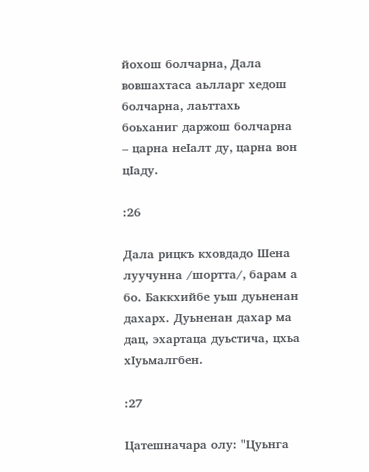йохош болчарна‚ Дала вовшахтаса аьлларг хедош болчарна‚ лаьттахь боьханиг даржош болчарна – царна неIалт ду‚ царна вон цIаду.

:26

Дала рицкъ кховдадо Шена луучунна /шортта/‚ барам а бо. Баккхийбе уьш дуьненан дахарх. Дуьненан дахар ма дац, эхартаца дуьстича, цхьа хIуьмалгбен.

:27

Цатешначара олу: "Цуьнга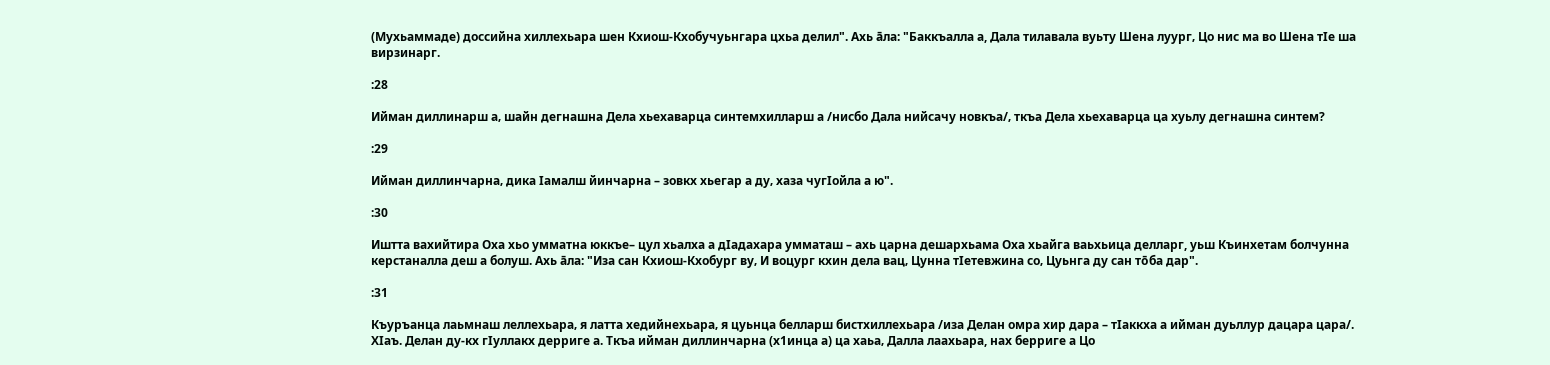(Мухьаммаде) доссийна хиллехьара шен Кхиош-Кхобучуьнгара цхьа делил". Ахь āла: "Баккъалла а, Дала тилавала вуьту Шена луург‚ Цо нис ма во Шена тIе ша вирзинарг.

:28

Ийман диллинарш а‚ шайн дегнашна Дела хьехаварца синтемхилларш а /нисбо Дала нийсачу новкъа/‚ ткъа Дела хьехаварца ца хуьлу дегнашна синтем?

:29

Ийман диллинчарна‚ дика Iамалш йинчарна – зовкх хьегар а ду‚ хаза чугIойла а ю".

:30

Иштта вахийтира Оха хьо умматна юккъе– цул хьалха а дIадахара умматаш – ахь царна дешархьама Оха хьайга ваьхьица делларг, уьш Къинхетам болчунна керстаналла деш а болуш. Ахь āла: "Иза сан Кхиош-Кхобург ву‚ И воцург кхин дела вац‚ Цунна тIетевжина со‚ Цуьнга ду сан тōба дар".

:31

Къуръанца лаьмнаш леллехьара‚ я латта хедийнехьара‚ я цуьнца белларш бистхиллехьара /иза Делан омра хир дара – тIаккха а ийман дуьллур дацара цара/. ХIаъ. Делан ду-кх гIуллакх дерриге а. Ткъа ийман диллинчарна (х1инца а) ца хаьа‚ Далла лаахьара, нах берриге а Цо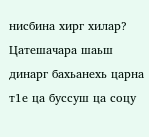нисбина хирг хилар? Цатешачара шаьш динарг бахьанехь царна т1е ца буссуш ца соцу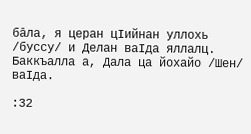бāла‚ я церан цIийнан уллохь /буссу/ и Делан ваIда яллалц. Баккъалла а, Дала ца йохайо /Шен/ ваIда.

:32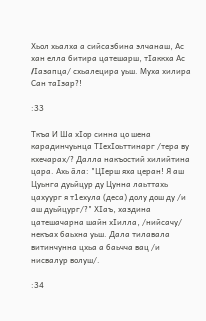Хьол хьалха а сийсазбина элчанаш‚ Ас хан елла битира цатешарш‚ тIаккха Ас /Iазапца/ схьалецира уьш. Муха хилира Сан таIзар?!

:33

Ткъа И Ша хIор синна цо шена карадинчуьнца ТIехIоьттинарг /тера ву кхечарах/? Далла накъостий хилийтина цара. Ахь āла: "ЦIерш яха церан! Я аш Цуьнга дуьйцур ду Цунна лаьттахь цахуург я т1ехула (деса) долу дош ду /и аш дуьйцург/?" ХIаъ‚ хаздина цатешачарна шайн хIилла‚ /нийсачу/ некъах баьхна уьш. Дала тилавала витинчунна цхьа а баьчча вац /и нисвалур волуш/.

:34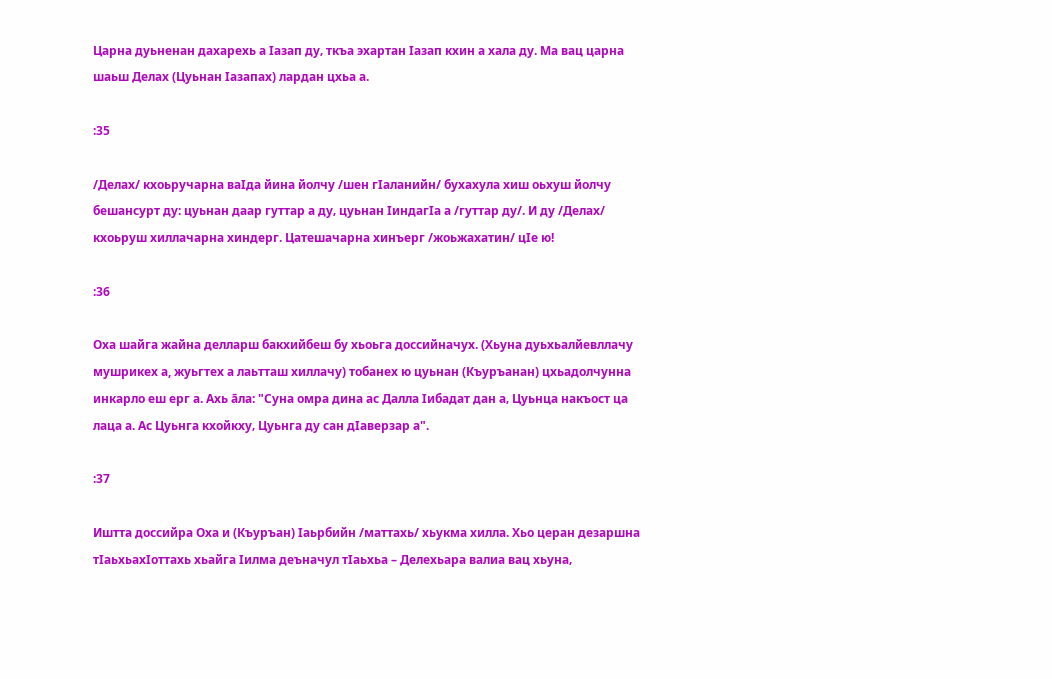Царна дуьненан дахарехь а Iазап ду‚ ткъа эхартан Iазап кхин а хала ду. Ма вац царна шаьш Делах (Цуьнан Iазапах) лардан цхьа а.

:35

/Делах/ кхоьручарна ваIда йина йолчу /шен гIаланийн/ бухахула хиш оьхуш йолчу бешансурт ду: цуьнан даар гуттар а ду‚ цуьнан IиндагIа а /гуттар ду/. И ду /Делах/ кхоьруш хиллачарна хиндерг. Цатешачарна хинъерг /жоьжахатин/ цIе ю!

:36

Оха шайга жайна делларш бакхийбеш бу хьоьга доссийначух. (Хьуна дуьхьалйевллачу мушрикех а, жуьгтех а лаьтташ хиллачу) тобанех ю цуьнан (Къуръанан) цхьадолчунна инкарло еш ерг а. Ахь āла: "Суна омра дина ас Далла Iибадат дан а‚ Цуьнца накъост ца лаца а. Ас Цуьнга кхойкху‚ Цуьнга ду сан дIаверзар а".

:37

Иштта доссийра Оха и (Къуръан) Iаьрбийн /маттахь/ хьукма хилла. Хьо церан дезаршна тIаьхьахIоттахь хьайга Iилма деъначул тIаьхьа – Делехьара валиа вац хьуна‚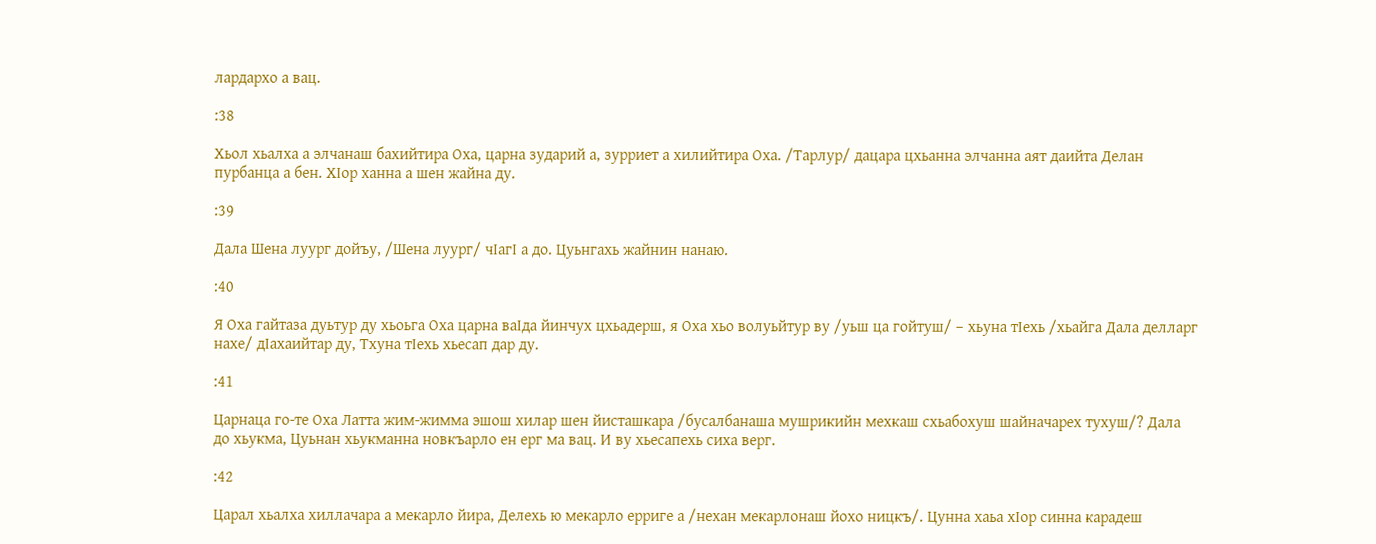лардархо а вац.

:38

Хьол хьалха а элчанаш бахийтира Оха‚ царна зударий а‚ зурриет а хилийтира Оха. /Тарлур/ дацара цхьанна элчанна аят даийта Делан пурбанца а бен. ХIор ханна а шен жайна ду.

:39

Дала Шена луург дойъу‚ /Шена луург/ чIагI а до. Цуьнгахь жайнин нанаю.

:40

Я Оха гайтаза дуьтур ду хьоьга Оха царна ваIда йинчух цхьадерш‚ я Оха хьо волуьйтур ву /уьш ца гойтуш/ – хьуна тIехь /хьайга Дала делларг нахе/ дIахаийтар ду‚ Тхуна тIехь хьесап дар ду.

:41

Царнаца го-те Оха Латта жим-жимма эшош хилар шен йисташкара /бусалбанаша мушрикийн мехкаш схьабохуш шайначарех тухуш/? Дала до хьукма‚ Цуьнан хьукманна новкъарло ен ерг ма вац. И ву хьесапехь сиха верг.

:42

Царал хьалха хиллачара а мекарло йира‚ Делехь ю мекарло ерриге а /нехан мекарлонаш йохо ницкъ/. Цунна хаьа хIор синна карадеш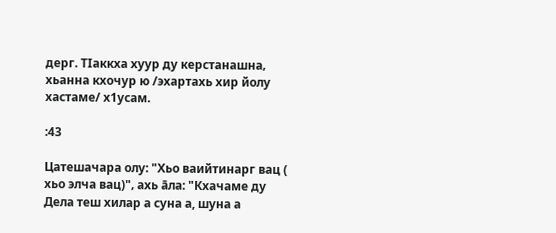дерг. ТIаккха хуур ду керстанашна‚ хьанна кхочур ю /эхартахь хир йолу хастаме/ х1усам.

:43

Цатешачара олу: "Хьо ваийтинарг вац ( хьо элча вац)"‚ ахь āла: "Кхачаме ду Дела теш хилар а суна а, шуна а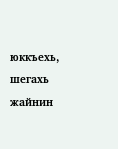юккъехь‚ шегахь жайнин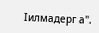Iилмадерг а".